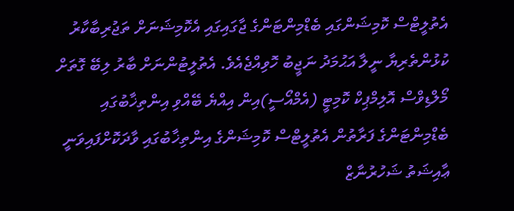އެތުލީޓްސް ކޮމިޝަންގައި ބެޑްމިންޓަންގެ ޖާގައިގައި އެކޮމިޝަނަށް ތަޖުރިބާކާރު ކުޅުންތެރިޔާ ނީލާ އަޙުމަދު ނަޖީބު ހޮވިއްޖެއެވެ. އެތުލީޓުންނަށް ބާރު ލިބޭ ގޮތަށް މޯލްޑިވްސް އޮލިމްޕިކް ކޮމިޓީ (އެމްއޯސީ)އިން އިއްޔެ ބޭއްވި އިންތިޚާބުގައި ބެޑްމިންޓަންގެ ފަރާތުން އެތުލީޓްސް ކޮމިޝަންގެ އިންތިޚާބުގައި ވާދަކޮށްފައިވަނީ ޢާއިޝަތު ޝަހުރުނާޒް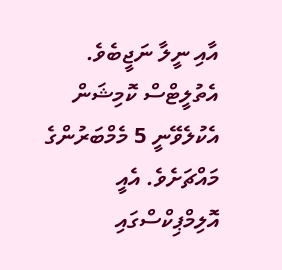އާއި ނީލާ ނަޖީބެވެ.
އެތުލީޓްސް ކޮމިޝަން އެކުލެވޭނީ 5 މެމްބަރުންގެ މައްޗަށެވެ. އެއީ އޮލިމްޕިކްސްގައި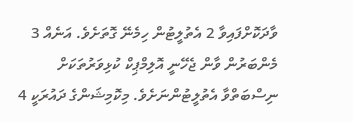ވާދަކޮށްފައިވާ 2 އެތުލީޓުން ހިމެނޭ ގޮތަށެވެ. އަނެއް 3 މެންބަރުން ވާން ޖެހޭނީ އޮލިމްޕިކް ކުޅިވަރުތަކަށް ނިސްބަތްވާ އެތުލީޓުންނަށެވެ. މިކޮމިޝަންގެ ދައުރަކީ 4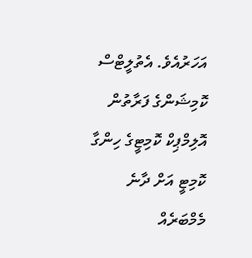އަހަރުއެވެ. އެތުލީޓްސް ކޮމިޝަންގެ ފަރާތުން އޮލިމްޕިކް ކޮމިޓީގެ ހިންގާ ކޮމިޓީ އަށް ދާނެ މެމްބަރެއް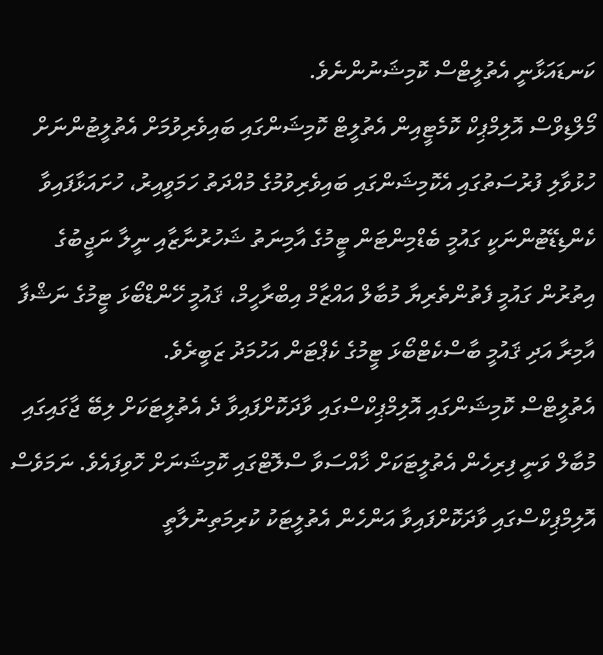ކަނޑައަޅާނީ އެތުލީޓްސް ކޮމިޝަނުންނެވެ.
މޯލްޑިވްސް އޮލިމްޕިކް ކޮމެޓީއިން އެތުލީޓް ކޮމިޝަންގައި ބައިވެރިވުމަށް އެތުލީޓުންނަށް ހުޅުވާލި ފުރުސަތުގައި އެކޮމިޝަންގައި ބައިވެރިވުމުގެ މުއްދަތު ހަމަވީއިރު، ހުށައަޅާފައިވާ ކެންޑިޑޭޓުންނަކީ ގައުމީ ބެޑްމިންޓަން ޓީމުގެ އާމިނަތު ޝަހުރުނާޒާއި ނީލާ ނަޖީބުގެ އިތުރުން ގައުމީ ފެތުންތެރިޔާ މުބާލް އައްޒާމް އިބްރާހީމް، ޤައުމީ ހޭންޑްބޯޅަ ޓީމުގެ ނަޝްފާ އާމިރާ އަދި ޤައުމީ ބާސްކެޓްބޯޅަ ޓީމުގެ ކެޕްޓަން އަހުމަދު ޒަބީރެވެ.
އެތުލީޓްސް ކޮމިޝަންގައި އޮލިމްޕިކްސްގައި ވާދަކޮށްފައިވާ ދެ އެތުލީޓަކަށް ލިބޭ ޖާގައިގައި މުބާލް ވަނީ ފިރިހެން އެތުލީޓަކަށް ޚާއްސަވާ ސްލޮޓްގައި ކޮމިޝަނަށް ހޮވިފައެވެ. ނަމަވެސް އޮލިމްޕިކްސްގައި ވާދަކޮށްފައިވާ އަންހެން އެތުލީޓަކު ކުރިމަތިނުލާތީ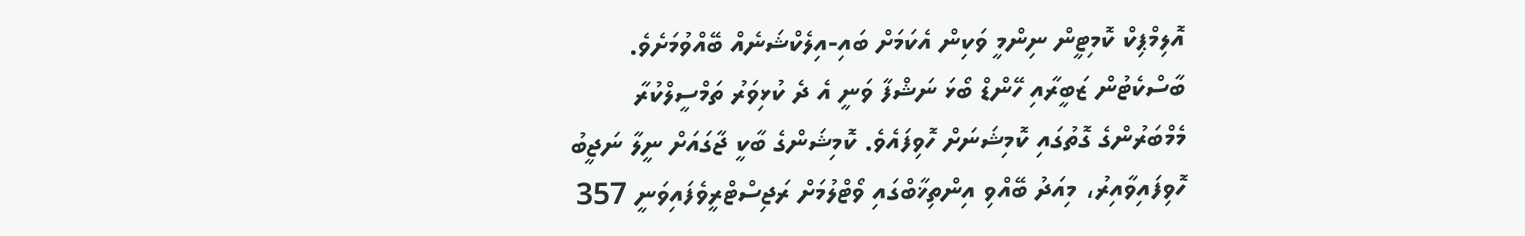އޮލިމްޕިކް ކޮމިޓީން ނިންމީ ވަކިން އެކަމަށް ބައި-އިލެކްޝަނެއް ބޭއްވުމަށެވެ. ބާސްކެޓުން ޒަބީރާއި ހޭންޑް ބޯޅަ ނަޝްފާ ވަނީ އެ ދެ ކުޅިވަރު ތަމްސީލްކުރާ މެމްބަރުންގެ ގޮތުގައި ކޮމިޝަނަށް ހޮވިފައެވެ. ކޮމިޝަންގެ ބާކީ ޖާގައަށް ނީލާ ނަޖީބު ހޮވިފައިވާއިރު، މިއަދު ބޭއްވި އިންތިޚާބްގައި ވޯޓްލުމަށް ރަޖިސްޓްރީވެފައިވަނީ 357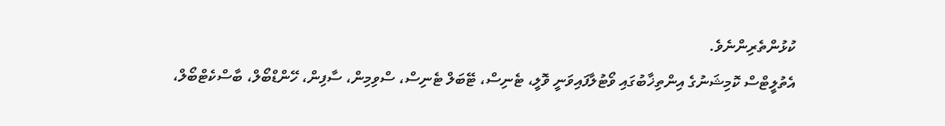ކުޅުންތެރިންނެވެ.
އެތުލީޓްސް ކޮމިޝަނުގެ އިންތިޚާބުގައި ވޯޓުލާފައިވަނީ ވޮލީ، ޓެނިސް، ޓޭބަލް ޓެނިސް، ސްވިމިން، ސާފިން، ހޭންޑްބޯލް، ބާސްކެޓްބޯލް،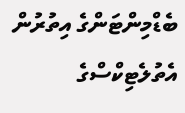ބެޑްމިންޓަންގެ އިތުރުން އެތުލެޓިކްސްގެ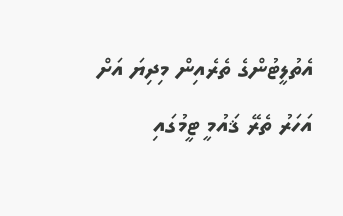އެތުލީޓުންގެ ތެރެއިން މިދިޔަ އަށް އަހަރު ތެރޭ ޤައުމީ ޓީމުގައި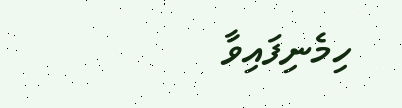ހިމެނިފައިވާ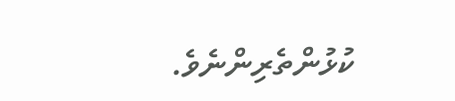ކުޅުންތެރިންނެވެ.